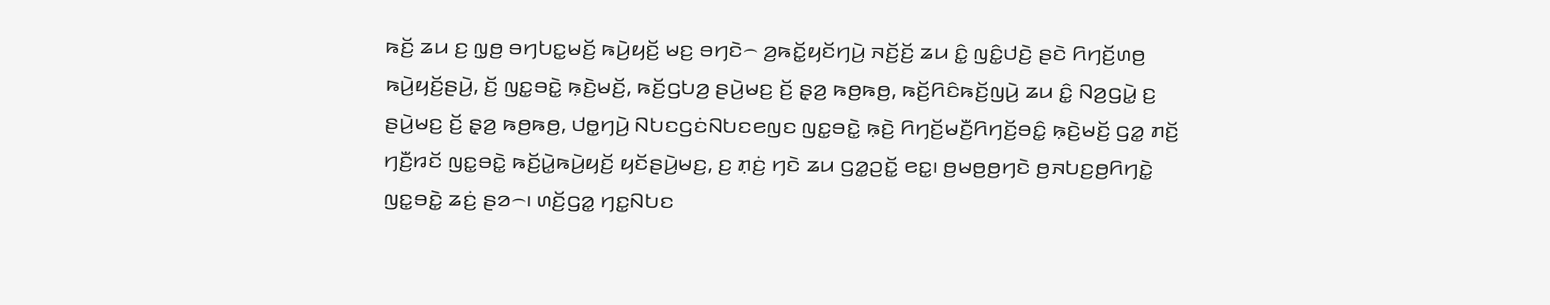ꤒꤢꤩ꤬ ꤘꤣ ꤢ꤬ ꤜ꤫ꤥ꤬ ꤋꤚꤝꤢ꤭ꤗꤢꤩ꤬ ꤒꤣꤧ꤬ꤟꤢꤩ꤬ ꤗꤢ꤬ ꤋꤚꤢꤧ꤮ ꤤ꤬ꤒꤢꤩ꤭ꤟꤢꤩꤚꤣꤧ꤬ ꤏꤢꤩ꤬ꤢꤩ꤬ ꤘꤣ ꤢꤨ꤭ ꤜꤢꤨ꤭ꤓꤢꤧ꤬ ꤔꤢꤧ ꤖꤚꤢꤩ꤬ꤛꤥ꤬ ꤒꤣꤧ꤬ꤟꤢꤩ꤬ꤔꤣꤧ꤬, ꤢꤩ꤬ ꤜꤢ꤭ꤋꤢꤧ꤭ ꤒ꤫ꤢꤧ꤬ꤗꤢꤩ꤬, ꤒꤢꤩ꤬ꤞꤝꤤ꤬ ꤔꤣꤧ꤬ꤗꤢ꤬ ꤢꤩ꤬ ꤔ꤫ꤤ꤬ ꤒꤥ꤬ꤒꤥ꤬, ꤒꤢꤩ꤬ꤖꤢꤨꤒꤢꤩ꤬ꤜꤣꤧ꤬ ꤘꤣ ꤢꤨ꤭ ꤡꤤ꤬ꤞꤣꤧ꤭ ꤢ꤬ ꤔꤣꤧ꤬ꤗꤢ꤬ ꤢꤩ꤬ ꤔ꤫ꤤ꤬ ꤒꤥ꤬ꤒꤥ꤬, ꤓꤥ꤭ꤚꤣꤧ꤬ ꤡꤝꤢꤞꤢꤦꤡꤝꤢꤕꤜꤢ ꤜꤢ꤭ꤋꤢꤧ꤭ ꤒ꤫ꤢꤧ꤬ ꤖꤚꤢꤩ꤬ꤗꤢꤪ꤬ꤖꤚꤢꤩ꤬ꤋꤢꤨ꤭ ꤒ꤫ꤢꤧ꤬ꤗꤢꤩ꤬ ꤞꤤ꤭ ꤊꤢꤩ꤬ ꤚꤢꤪ꤬ꤙꤢꤩ ꤜꤢ꤭ꤋꤢꤧ꤭ ꤒꤢꤩ꤬ꤣꤧ꤭ꤒꤣꤧ꤬ꤟꤢꤩ꤬ ꤟꤢꤩꤔꤣꤧ꤬ꤗꤢ꤬, ꤢ꤬ ꤊ꤫ꤢꤦ꤬ ꤚꤢꤧ ꤘꤣ ꤞꤤ꤭ꤑꤢꤩ꤭ ꤕꤢ꤭꤯ ꤥ꤬ꤗꤥ꤬ꤥ꤬ꤚꤢꤧ ꤥ꤬ꤏꤝꤢ꤬ꤥ꤬ꤖꤚꤢꤧ꤭ ꤜꤢ꤭ꤋꤢꤧ꤭ ꤘꤢꤦ꤬ ꤔꤤ꤮꤯ ꤛꤢꤩ꤬ꤞꤤ꤭ ꤚꤢ꤭ꤡꤝꤢ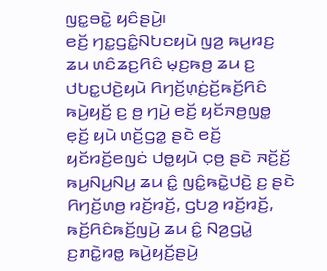ꤜꤢ꤭ꤋꤢꤧ꤭ ꤟꤢꤨꤔꤣꤧ꤬꤯
ꤕꤢꤩ꤬ ꤚꤢ꤭ꤞꤢꤨ꤭ꤡꤝꤢꤟꤣꤧ ꤜꤤ꤬ ꤒꤣ꤬ꤙꤢ꤬ ꤘꤣ ꤛꤢꤨꤘꤢ꤬ꤖꤢꤨ ꤗ꤫ꤢ꤬ꤒꤥ꤬ ꤘꤣ ꤢ꤬ ꤓꤝꤢ꤭ꤓꤢꤧ꤬ꤟꤣꤧ ꤖꤚꤢꤩ꤬ꤛ꤫ꤢꤦ꤬ꤢꤩ꤬ꤒꤢꤩ꤬ꤖꤢꤨ ꤒꤣꤧ꤬ꤟꤢꤩ꤬ ꤢ꤬ ꤥ꤬ ꤚꤣꤧ꤬ ꤕꤢꤩ꤬ ꤟꤢꤩꤏꤥ꤬ꤜꤥ꤭ ꤕ꤫ꤢꤩ꤬ ꤟꤣꤧ ꤛꤢꤩ꤬ꤞꤤ꤭ ꤔꤢꤧ ꤕꤢꤩ꤬ ꤟꤢꤩꤙꤢꤩ꤬ꤕꤜꤢꤦ ꤓꤥ꤭ꤟꤣꤧ ꤍ꤫ꤥ꤬ ꤔꤢꤧ ꤏꤢꤩ꤬ꤢꤩ꤬ ꤒꤣ꤬ꤡꤣ꤬ꤡꤣ꤬ ꤘꤣ ꤢꤨ꤭ ꤜꤢꤨ꤭ꤒꤢꤧ꤭ꤓꤢꤧ꤬ ꤢ꤬ ꤔꤢꤧ ꤖꤚꤢꤩ꤬ꤛꤥ꤬ ꤙꤢꤩ꤬ꤙꤢꤩ꤬, ꤞꤝꤤ꤬ ꤙꤢꤩ꤬ꤙꤢꤩ꤬, ꤒꤢꤩ꤬ꤖꤢꤨꤒꤢꤩ꤬ꤜꤣꤧ꤬ ꤘꤣ ꤢꤨ꤭ ꤡꤤ꤬ꤞꤣꤧ꤭ ꤢ꤬ꤊꤢꤧ꤭ꤙꤥ꤭ ꤒꤣꤧ꤬ꤟꤢꤩ꤬ꤔꤣꤧ꤬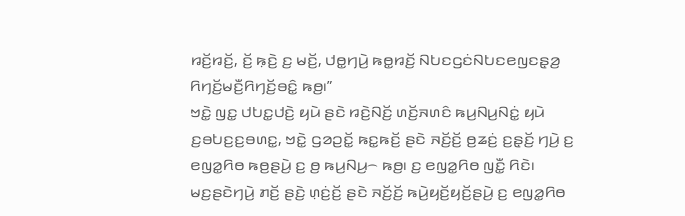ꤙꤢꤩ꤬ꤙꤢꤩ꤬, ꤢꤩ꤬ ꤒ꤫ꤢꤧ꤬ ꤢ꤬ ꤗꤢꤩ꤬, ꤓꤥ꤭ꤚꤣꤧ꤬ ꤒꤥ꤭ꤙꤢꤩ꤬ ꤡꤝꤢꤞꤢꤦꤡꤝꤢꤕꤜꤢꤔ꤫ꤤ꤬ ꤖꤚꤢꤩ꤬ꤗꤢꤪ꤬ꤖꤚꤢꤩ꤬ꤋꤢꤨ꤭ ꤒꤥ꤬꤯”
ꤠꤢꤧ꤭ ꤜꤢ꤭ ꤓꤝꤢ꤭ꤓꤢꤧ꤬ ꤟꤣꤧ ꤔꤢꤧ ꤙꤢꤧ꤬ꤡꤢꤩ꤬ ꤛꤢꤩ꤬ꤏꤛꤢꤨ ꤒꤣ꤬ꤡꤣ꤬ꤡꤢꤦ꤭ ꤟꤣꤧ ꤢ꤬ꤋꤝꤢ꤬ꤢ꤬ꤋꤛꤢ꤭, ꤠꤢꤧ꤭ ꤞꤤꤑꤢꤩ꤭ ꤒꤢ꤭ꤒꤢꤩ꤬ ꤔꤢꤧ ꤏꤢꤩ꤬ꤢꤩ꤬ ꤥ꤬ꤘꤢꤦ꤬ ꤢ꤬ꤔ꤫ꤢꤩ꤬ ꤚꤣꤧ꤬ ꤢ꤬ ꤕꤜꤤ꤭ꤖꤥ ꤒꤥ꤬ꤔꤣꤧ꤬ ꤢ꤬ ꤥ꤬ ꤒꤣ꤬ꤡꤣ꤬꤮ ꤒꤥ꤬꤯ ꤢ꤬ ꤕꤜꤤ꤭ꤖꤥ ꤜꤢꤪ꤭ ꤖꤢꤧ꤯ ꤗꤢ꤬ꤔꤢꤧꤚꤣꤧ꤬ ꤊꤢꤩ꤬ ꤔꤢꤧ꤬ ꤛ꤫ꤢꤦ꤬ꤢꤩ꤬ ꤔꤢꤧ ꤏꤢꤩ꤬ꤢꤩ꤬ ꤒꤣꤧ꤬ꤟꤢꤩ꤬ꤟꤢꤩ꤬ꤔꤣꤧ꤬ ꤢ꤬ ꤕꤜꤤ꤭ꤖꤥ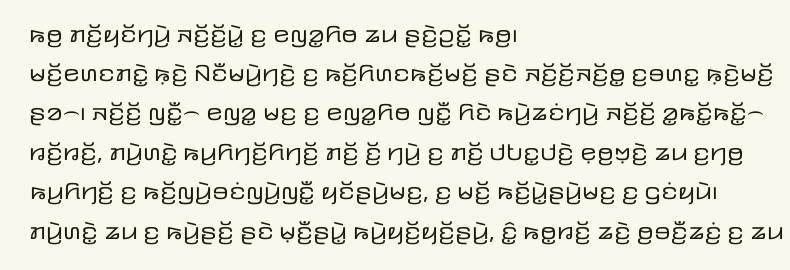ꤒꤥ꤬ ꤊꤢꤩ꤬ꤟꤢꤩꤚꤣꤧ꤬ ꤏꤢꤩ꤬ꤢꤩ꤬ꤣꤧ꤭ ꤢ꤬ ꤕꤜꤤ꤭ꤖꤥ ꤘꤣ ꤔꤢꤧ꤬ꤑꤢꤩ꤭ ꤒꤥ꤬꤯
ꤗꤢꤩ꤬ꤕꤛꤢꤊꤢꤧ꤭ ꤒ꤫ꤢꤧ꤬ ꤡꤢꤪꤗꤣꤧ꤬ꤚꤢꤧ꤬ ꤢ꤬ ꤒꤢꤩ꤬ꤖꤛꤢꤒꤢꤩ꤬ꤗꤢꤩ꤬ ꤔꤢꤧ ꤏꤢꤩ꤬ꤢꤩ꤬ꤏꤢꤩ꤬ꤥ꤭ ꤢ꤬ꤋꤛꤢ꤭ ꤒ꤫ꤢꤧ꤬ꤗꤢꤩ꤬ ꤔꤤ꤮꤯ ꤏꤢꤩ꤬ꤢꤩ꤬ ꤜꤢꤪ꤭꤮ ꤕꤜꤤ꤭ ꤗꤢ꤬ ꤢ꤬ ꤕꤜꤤ꤭ꤖꤥ ꤜꤢꤪ꤭ ꤖꤢꤧ ꤒꤣꤧ꤬ꤘꤢꤦꤚꤣꤧ꤬ ꤏꤢꤩ꤬ꤢꤩ꤬ ꤤ꤭ꤒꤢꤩ꤭ꤒꤢꤩ꤭꤮ ꤙꤢꤩ꤬ꤙꤢꤩ꤬, ꤊꤣꤧ꤬ꤛꤢꤧ꤭ ꤒꤣ꤬ꤖꤚꤢꤩ꤬ꤖꤚꤢꤩ꤬ ꤊꤢꤩ꤬ ꤢꤩ꤬ ꤚꤣꤧ꤬ ꤢ꤬ ꤊꤢꤩ꤬ ꤓꤝꤢ꤭ꤓꤢꤧ꤬ ꤕ꤫ꤥ꤬ꤠ꤫ꤢꤧ꤬ ꤘꤣ ꤢ꤬ꤚꤥ꤬ ꤒꤣ꤬ꤖꤚꤢꤩ꤬ ꤢ꤬ ꤒꤢꤩ꤬ꤜꤣꤧ꤬ꤋꤢꤦꤜꤣꤧ꤬ꤜꤢꤪ꤭ ꤟꤢꤩꤔꤣꤧ꤬ꤗꤢ꤬, ꤢ꤬ ꤗꤢꤩ꤬ ꤒꤢꤩ꤬ꤣꤧ꤭ꤔꤣꤧ꤬ꤗꤢ꤬ ꤢ꤬ ꤞꤢꤦꤟꤣꤧ꤯
ꤊꤣꤧ꤬ꤛꤢꤧ꤭ ꤘꤣ ꤢ꤬ ꤒꤣꤧ꤬ꤔꤢꤩ꤬ ꤔꤢꤧ ꤗ꤫ꤢꤪ꤬ꤔꤣꤧ꤭ ꤒꤣꤧ꤬ꤟꤢꤩ꤬ꤟꤢꤩ꤬ꤔꤣꤧ꤬, ꤢꤨ꤭ ꤒꤥ꤭ꤙꤢꤩ꤬ ꤘꤢꤧ꤬ ꤥ꤬ꤋꤢꤪ꤬ꤘꤢꤦ꤬ ꤢ꤬ ꤘꤣ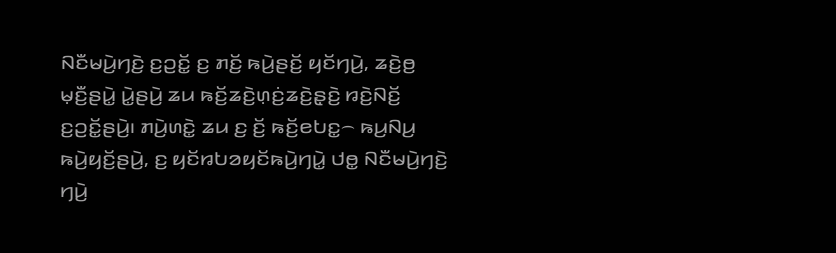ꤡꤢꤪꤗꤣꤧ꤬ꤚꤢꤧ꤬ ꤢ꤬ꤑꤢꤩ꤭ ꤢ꤬ ꤊꤢꤩ꤬ ꤒꤣꤧ꤬ꤔꤢꤩ꤬ ꤟꤢꤩꤚꤣꤧ꤬, ꤘꤢꤧ꤬ꤥ꤬ ꤗ꤫ꤢꤪ꤬ꤔꤣꤧ꤭ ꤣꤧ꤭ꤔꤣꤧ꤬ ꤘꤣ ꤒꤢꤩ꤬ꤘꤢꤧ꤬ꤛ꤫ꤢꤦ꤬ꤘꤢꤧ꤬ꤔ꤫ꤢꤧ꤬ ꤙꤢꤧ꤬ꤡꤢꤩ꤬ ꤢ꤬ꤑꤢꤩ꤭ꤔꤣꤧ꤬꤯ ꤊꤣꤧ꤬ꤛꤢꤧ꤭ ꤘꤣ ꤢ꤬ ꤢꤩ꤬ ꤒꤢꤩ꤬ꤕꤝꤢ꤭꤮ ꤒꤣ꤬ꤡꤣ꤬ ꤒꤣꤧ꤬ꤟꤢꤩ꤬ꤔꤣꤧ꤬, ꤢ꤬ ꤟꤢꤩꤙꤝꤤꤟꤢꤩꤒꤣꤧ꤬ꤚꤣꤧ꤭ ꤓꤥ꤭ ꤡꤢꤪꤗꤣꤧ꤬ꤚꤢꤧ꤬ ꤚꤣꤧ꤬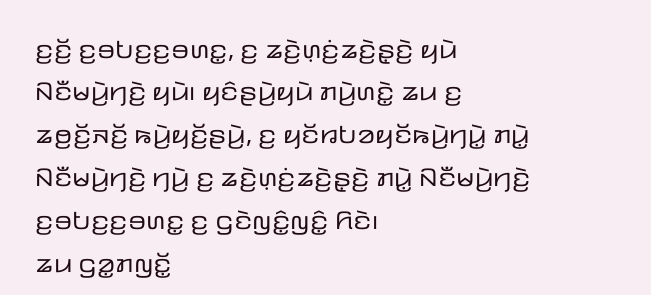ꤢ꤬ꤢꤩ꤬ ꤢ꤬ꤋꤝꤢ꤬ꤢ꤬ꤋꤛꤢ꤭, ꤢ꤬ ꤘꤢꤧ꤬ꤛ꤫ꤢꤦ꤬ꤘꤢꤧ꤬ꤔ꤫ꤢꤧ꤬ ꤟꤣꤧ ꤡꤢꤪꤗꤣꤧ꤬ꤚꤢꤧ꤬ ꤟꤣꤧ꤯ ꤟꤢꤨꤔꤣꤧ꤬ꤟꤣꤧ ꤊꤣꤧ꤬ꤛꤢꤧ꤭ ꤘꤣ ꤢ꤬ ꤘꤥ꤬ꤢꤩ꤬ꤏꤢꤩ꤬ ꤒꤣꤧ꤬ꤟꤢꤩ꤬ꤔꤣꤧ꤬, ꤢ꤬ ꤟꤢꤩꤙꤝꤤꤟꤢꤩꤒꤣꤧ꤬ꤚꤣꤧ꤭ ꤊꤣꤧ꤭ ꤡꤢꤪꤗꤣꤧ꤬ꤚꤢꤧ꤬ ꤚꤣꤧ꤬ ꤢ꤬ ꤘꤢꤧ꤬ꤛ꤫ꤢꤦ꤬ꤘꤢꤧ꤬ꤔ꤫ꤢꤧ꤬ ꤊꤣꤧ꤭ ꤡꤢꤪꤗꤣꤧ꤬ꤚꤢꤧ꤬ ꤢ꤬ꤋꤝꤢ꤬ꤢ꤬ꤋꤛꤢ꤭ ꤢ꤬ ꤞꤢꤧꤜꤢꤨ꤭ꤜꤢꤨ꤭ ꤖꤢꤧ꤯
ꤘꤣ ꤞꤤ꤭ꤊꤜꤢꤩ꤭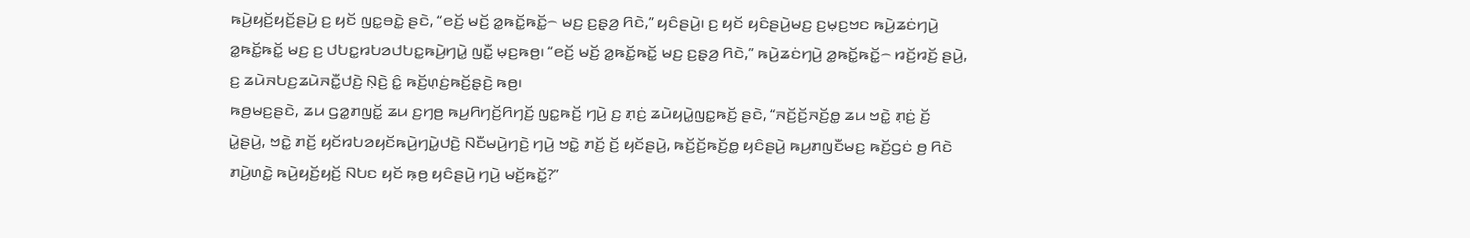ꤒꤣꤧ꤬ꤟꤢꤩ꤬ꤟꤢꤩ꤬ꤔꤣꤧ꤬ ꤢ꤬ ꤟꤢꤩ ꤜꤢ꤭ꤋꤢꤧ꤭ ꤔꤢꤧ, “ꤕꤢꤩ꤬ ꤗꤢꤩ꤬ ꤤ꤭ꤒꤢꤩ꤭ꤒꤢꤩ꤭꤮ ꤗꤢ꤬ ꤢ꤬ꤔ꤫ꤤ꤬ ꤖꤢꤧ,” ꤟꤢꤨꤔꤣꤧ꤬꤯ ꤢ꤬ ꤟꤢꤩ ꤟꤢꤨꤔꤣꤧ꤬ꤗꤢ꤬ ꤢ꤬ꤗ꤫ꤢ꤬ꤠꤢ ꤒꤣꤧ꤬ꤘꤢꤦꤚꤣꤧ꤬ ꤤ꤭ꤒꤢꤩ꤭ꤒꤢꤩ꤭ ꤗꤢ꤬ ꤢ꤬ ꤓꤝꤢ꤭ꤙꤝꤤꤓꤝꤢ꤭ꤒꤣꤧ꤬ꤚꤣꤧ꤭ ꤜꤢꤪ꤭ ꤗ꤫ꤢ꤬ꤒꤥ꤬꤯ “ꤕꤢꤩ꤬ ꤗꤢꤩ꤬ ꤤ꤭ꤒꤢꤩ꤭ꤒꤢꤩ꤭ ꤗꤢ꤬ ꤢ꤬ꤔ꤫ꤤ꤬ ꤖꤢꤧ,” ꤒꤣꤧ꤬ꤘꤢꤦꤚꤣꤧ꤬ ꤤ꤭ꤒꤢꤩ꤭ꤒꤢꤩ꤭꤮ ꤙꤢꤩ꤬ꤙꤢꤩ꤬ ꤔꤣꤧ꤬, ꤢ꤬ ꤘꤣꤧꤏꤝꤢ꤬ꤘꤣꤧꤏꤢꤪ꤭ꤓꤢꤧ꤬ ꤡ꤫ꤢꤧ꤬ ꤢꤨ꤭ ꤒꤢꤩ꤬ꤛ꤫ꤢꤦ꤬ꤒꤢꤩ꤬ꤔ꤫ꤢꤧ꤬ ꤒꤥ꤬꤯
ꤒꤥ꤬ꤗꤢ꤬ꤔꤢꤧ, ꤘꤣ ꤞꤤ꤭ꤊꤜꤢꤩ꤭ ꤘꤣ ꤢ꤬ꤚꤥ꤬ ꤒꤣ꤬ꤖꤚꤢꤩ꤬ꤖꤚꤢꤩ꤬ ꤜꤢ꤭ꤒꤢꤩ꤬ ꤚꤣꤧ꤬ ꤢ꤬ ꤊ꤫ꤢꤦ꤬ ꤘꤣꤧꤟꤣꤧ꤭ꤜꤢ꤭ꤒꤢꤩ꤬ ꤔꤢꤧ, “ꤏꤢꤩ꤬ꤢꤩ꤬ꤏꤢꤩ꤬ꤥ꤭ ꤘꤣ ꤠꤢꤧ꤭ ꤊ꤫ꤢꤦ꤬ ꤢꤩ꤬ ꤣꤧ꤭ꤔꤣꤧ꤬, ꤠꤢꤧ꤭ ꤊꤢꤩ꤬ ꤟꤢꤩꤙꤝꤤꤟꤢꤩꤒꤣꤧ꤬ꤚꤣꤧ꤭ꤓꤢꤧ꤬ ꤡꤢꤪꤗꤣꤧ꤬ꤚꤢꤧ꤬ ꤚꤣꤧ꤬ ꤠꤢꤧ꤭ ꤊꤢꤩ꤬ ꤢꤩ꤬ ꤟꤢꤩꤔꤣꤧ꤬, ꤒꤢꤩ꤬ꤢꤩ꤬ꤒꤢꤩ꤬ꤥ꤭ ꤟꤢꤨꤔꤣꤧ꤬ ꤒꤣ꤬ꤊꤜꤢꤪꤗꤢ꤬ ꤒꤢꤩ꤬ꤞꤢꤦ ꤥ꤬ ꤖꤢꤧ ꤊꤣꤧ꤬ꤛꤢꤧ꤭ ꤒꤣꤧ꤬ꤟꤢꤩ꤬ꤟꤢꤩ꤬ ꤡꤝꤢ ꤟꤢꤩ ꤒ꤫ꤥ꤬ ꤟꤢꤨꤔꤣꤧ꤬ ꤚꤣꤧ꤬ ꤗꤢꤩ꤬ꤒꤢꤩ꤭?”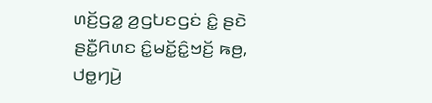ꤛꤢꤩ꤬ꤞꤤ꤭ ꤤ꤬ꤞꤝꤢꤞꤢꤦ ꤢꤨ꤭ ꤔꤢꤧ ꤔꤢꤪ꤭ꤖꤛꤢ ꤢꤨ꤭ꤗꤢꤩ꤭ꤢꤨ꤭ꤠꤢꤩ꤬ ꤒꤥ꤬, ꤓꤥ꤭ꤚꤣꤧ꤬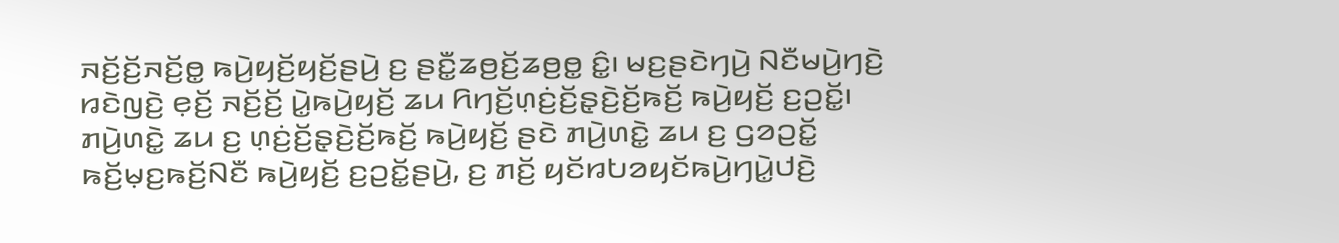ꤏꤢꤩ꤬ꤢꤩ꤬ꤏꤢꤩ꤬ꤥ꤭ ꤒꤣꤧ꤬ꤟꤢꤩ꤬ꤟꤢꤩ꤬ꤔꤣꤧ꤬ ꤢ꤬ ꤔꤢꤪ꤭ꤘꤥ꤬ꤢꤩ꤬ꤘꤥ꤬ꤥ꤭ ꤢꤨ꤭꤯ ꤗꤢ꤬ꤔꤢꤧꤚꤣꤧ꤬ ꤡꤢꤪꤗꤣꤧ꤬ꤚꤢꤧ꤬ ꤙꤢꤧꤜꤢꤧ꤬ ꤕ꤫ꤢꤩ꤬ ꤏꤢꤩ꤬ꤢꤩ꤬ ꤣꤧ꤭ꤒꤣꤧ꤬ꤟꤢꤩ꤬ ꤘꤣ ꤖꤚꤢꤩ꤬ꤛ꤫ꤢꤦ꤬ꤢꤩ꤬ꤔ꤫ꤢꤧ꤬ꤢꤩ꤬ꤒꤢꤩ꤬ ꤒꤣꤧ꤬ꤟꤢꤩ꤬ ꤢ꤬ꤑꤢꤩ꤭꤯ ꤊꤣꤧ꤬ꤛꤢꤧ꤭ ꤘꤣ ꤢ꤬ ꤛ꤫ꤢꤦ꤬ꤢꤩ꤬ꤔ꤫ꤢꤧ꤬ꤢꤩ꤬ꤒꤢꤩ꤬ ꤒꤣꤧ꤬ꤟꤢꤩ꤬ ꤔꤢꤧ ꤊꤣꤧ꤬ꤛꤢꤧ꤭ ꤘꤣ ꤢ꤬ ꤞꤤꤑꤢꤩ꤭ ꤒꤢꤩ꤬ꤗ꤫ꤢ꤬ꤒꤢꤩ꤬ꤡꤢꤪ ꤒꤣꤧ꤬ꤟꤢꤩ꤬ ꤢ꤬ꤑꤢꤩ꤭ꤔꤣꤧ꤬, ꤢ꤬ ꤊꤢꤩ꤬ ꤟꤢꤩꤙꤝꤤꤟꤢꤩꤒꤣꤧ꤬ꤚꤣꤧ꤭ꤓꤢꤧ꤬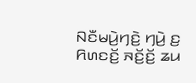ꤡꤢꤪꤗꤣꤧ꤬ꤚꤢꤧ꤬ ꤚꤣꤧ꤬ ꤢ꤬ ꤖꤛꤢꤢꤩ꤬ ꤏꤢꤩ꤬ꤢꤩ꤬ ꤘꤣ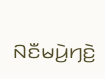ꤡꤢꤪꤗꤣꤧ꤬ꤚꤢꤧ꤬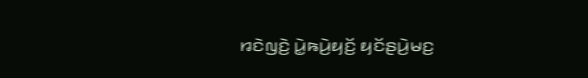ꤙꤢꤧꤜꤢꤧ꤬ ꤣꤧ꤭ꤒꤣꤧ꤬ꤟꤢꤩ꤬ ꤟꤢꤩꤔꤣꤧ꤬ꤗꤢ꤬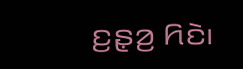ꤢ꤬ꤔ꤫ꤤ꤬ ꤖꤢꤧ꤯